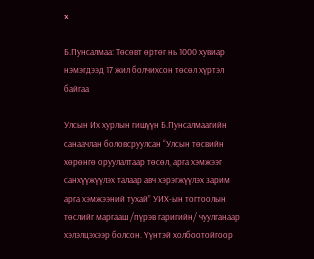x

Б.Пунсалмаа: Төсөвт өртөг нь 1000 хувиар нэмэгдээд 17 жил болчихсон төсөл хүртэл байгаа

Улсын Их хурлын гишүүн Б.Пунсалмаагийн санаачлан боловсруулсан “Улсын төсвийн хөрөнгө оруулалтаар төсөл, арга хэмжээг санхүүжүүлэх талаар авч хэрэгжүүлэх зарим арга хэмжээний тухай” УИХ-ын тогтоолын төслийг маргааш /пүрэв гаригийн/ чуулганаар хэлэлцэхээр болсон. Үүнтэй холбоотойгоор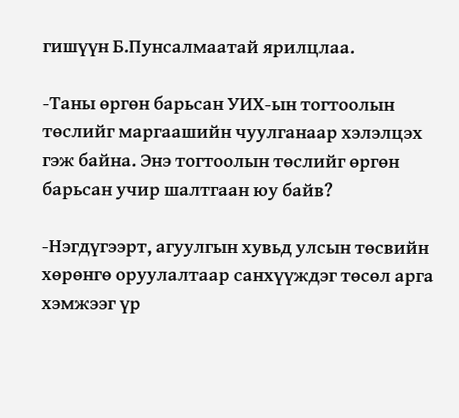гишүүн Б.Пунсалмаатай ярилцлаа.

-Таны өргөн барьсан УИХ-ын тогтоолын төслийг маргаашийн чуулганаар хэлэлцэх гэж байна. Энэ тогтоолын төслийг өргөн барьсан учир шалтгаан юу байв?

-Нэгдүгээрт, агуулгын хувьд улсын төсвийн хөрөнгө оруулалтаар санхүүждэг төсөл арга хэмжээг үр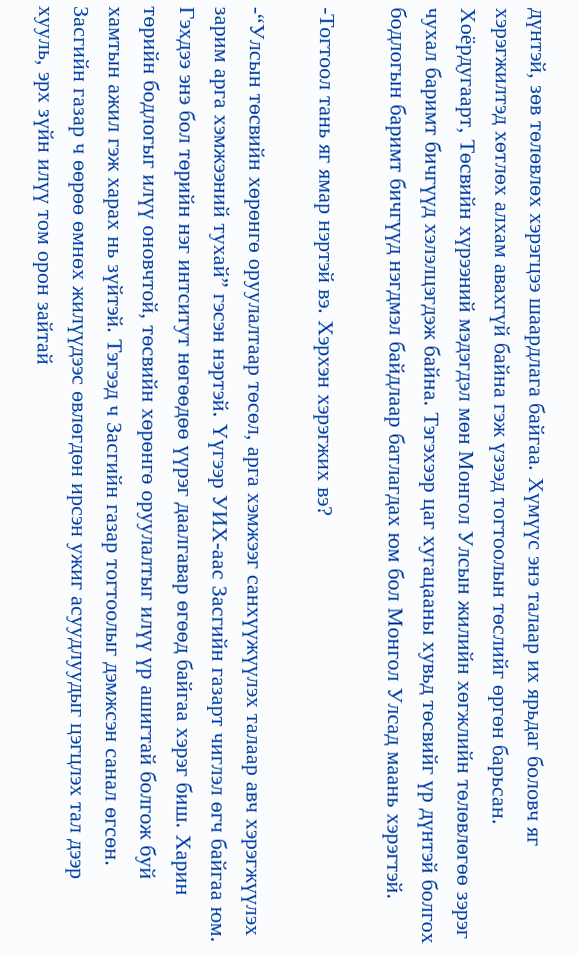дүнтэй, зөв төлөвлөх хэрэгцээ шаардлага байгаа. Хүмүүс энэ талаар их ярьдаг боловч яг хэрэгжилтэд хөтлөх алхам авахгүй байна гэж үзээд тогтоолын төслийг өргөн барьсан. Хоёрдугаарт, Төсвийн хүрээний мэдэгдэл мөн Монгол Улсын жилийн хөгжлийн төлөвлөгөө зэрэг чухал баримт бичгүүд хэлэлцэгдэж байна. Тэгэхээр цаг хугацааны хувьд төсвийг үр дүнтэй болгох бодлогын баримт бичгүүд нэгдмэл байдлаар батлагдах юм бол Монгол Улсад маань хэрэгтэй.

-Тогтоол тань яг ямар нэртэй вэ. Хэрхэн хэрэгжих вэ?

-“Улсын төсвийн хөрөнгө оруулалтаар төсөл, арга хэмжээг санхүүжүүлэх талаар авч хэрэгжүүлэх зарим арга хэмжээний тухай” гэсэн нэртэй. Үүгээр УИХ-аас Засгийн газарт чиглэл өгч байгаа юм. Гэхдээ энэ бол төрийн нэг интситут нөгөөдөө үүрэг даалгавар өгөөд байгаа хэрэг биш. Харин төрийн бодлогыг илүү оновчтой, төсвийн хөрөнгө оруулалтыг илүү үр ашигтай болгож буй хамтын ажил гэж харах нь зүйтэй. Тэгээд ч Засгийн газар тогтоолыг дэмжсэн санал өгсөн. Засгийн газар ч өөрөө өмнөх жилүүдээс өвлөгдөн ирсэн ужиг асуудлуудыг цэгцлэх тал дээр хууль, эрх зүйн илүү том орон зайтай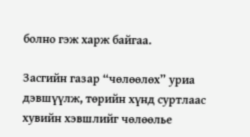болно гэж харж байгаа.

Засгийн газар “чөлөөлөх” уриа дэвшүүлж, төрийн хүнд суртлаас хувийн хэвшлийг чөлөөлье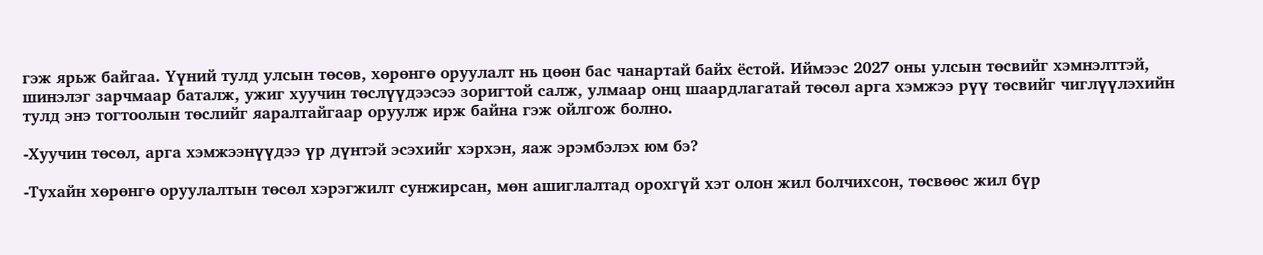гэж ярьж байгаа. Үүний тулд улсын төсөв, хөрөнгө оруулалт нь цөөн бас чанартай байх ёстой. Иймээс 2027 оны улсын төсвийг хэмнэлттэй, шинэлэг зарчмаар баталж, ужиг хуучин төслүүдээсээ зоригтой салж, улмаар онц шаардлагатай төсөл арга хэмжээ рүү төсвийг чиглүүлэхийн тулд энэ тогтоолын төслийг яаралтайгаар оруулж ирж байна гэж ойлгож болно.

-Хуучин төсөл, арга хэмжээнүүдээ үр дүнтэй эсэхийг хэрхэн, яаж эрэмбэлэх юм бэ?

-Тухайн хөрөнгө оруулалтын төсөл хэрэгжилт сунжирсан, мөн ашиглалтад орохгүй хэт олон жил болчихсон, төсвөөс жил бүр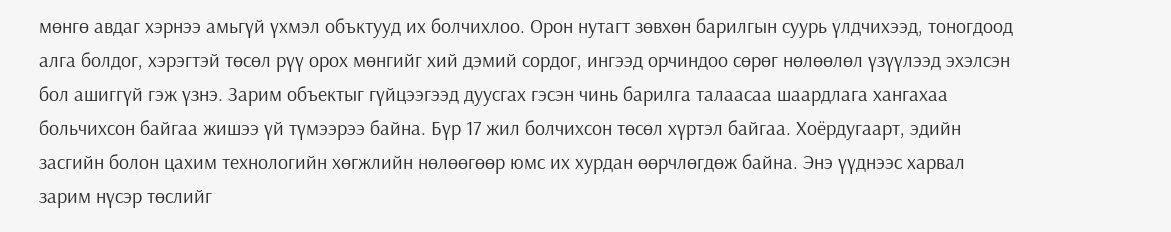мөнгө авдаг хэрнээ амьгүй үхмэл объктууд их болчихлоо. Орон нутагт зөвхөн барилгын суурь үлдчихээд, тоногдоод алга болдог, хэрэгтэй төсөл рүү орох мөнгийг хий дэмий сордог, ингээд орчиндоо сөрөг нөлөөлөл үзүүлээд эхэлсэн бол ашиггүй гэж үзнэ. Зарим объектыг гүйцээгээд дуусгах гэсэн чинь барилга талаасаа шаардлага хангахаа больчихсон байгаа жишээ үй түмээрээ байна. Бүр 17 жил болчихсон төсөл хүртэл байгаа. Хоёрдугаарт, эдийн засгийн болон цахим технологийн хөгжлийн нөлөөгөөр юмс их хурдан өөрчлөгдөж байна. Энэ үүднээс харвал зарим нүсэр төслийг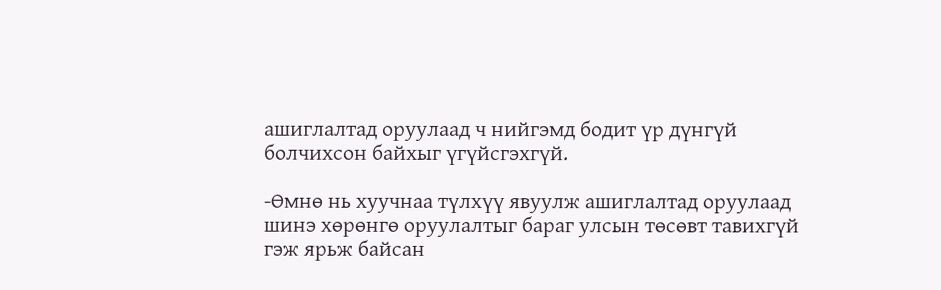ашиглалтад оруулаад ч нийгэмд бодит үр дүнгүй болчихсон байхыг үгүйсгэхгүй.

-Өмнө нь хуучнаа түлхүү явуулж ашиглалтад оруулаад шинэ хөрөнгө оруулалтыг бараг улсын төсөвт тавихгүй гэж ярьж байсан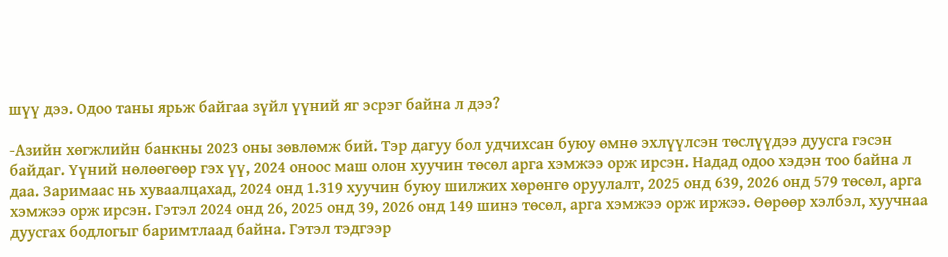шүү дээ. Одоо таны ярьж байгаа зүйл үүний яг эсрэг байна л дээ?

-Азийн хөгжлийн банкны 2023 оны зөвлөмж бий. Тэр дагуу бол удчихсан буюу өмнө эхлүүлсэн төслүүдээ дуусга гэсэн байдаг. Үүний нөлөөгөөр гэх үү, 2024 оноос маш олон хуучин төсөл арга хэмжээ орж ирсэн. Надад одоо хэдэн тоо байна л даа. Заримаас нь хуваалцахад, 2024 онд 1.319 хуучин буюу шилжих хөрөнгө оруулалт, 2025 онд 639, 2026 онд 579 төсөл, арга хэмжээ орж ирсэн. Гэтэл 2024 онд 26, 2025 онд 39, 2026 онд 149 шинэ төсөл, арга хэмжээ орж иржээ. Өөрөөр хэлбэл, хуучнаа дуусгах бодлогыг баримтлаад байна. Гэтэл тэдгээр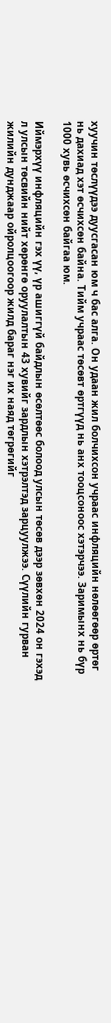хуучин төслүүдээ дуусгасан юм ч бас алга. Он удаан жил болчихсон учраас инфляцийн нөлөөгөөр өртөг нь дахиад хэт өсчихсөн байна. Тийм учраас төсөвт өртгүүд нь анх тооцсоноос хэтэрчээ. Заримынх нь бүр 1000 хувь өсчихсөн байгаа юм.

Иймэрхүү инфляцийн гэх үү, үр ашиггүй байдлын өсөлтөөс болоод улсын төсөв дээр зөвхөн 2024 он гэхэд л улсын төсвийн нийт хөрөнгө оруулалтын 43 хувийг зардлын хэтрэлтэд зарцуулжээ. Сүүлийн гурван жилийн дунджаар ойролцоогоор жилд бараг нэг их наяд төгрөгийг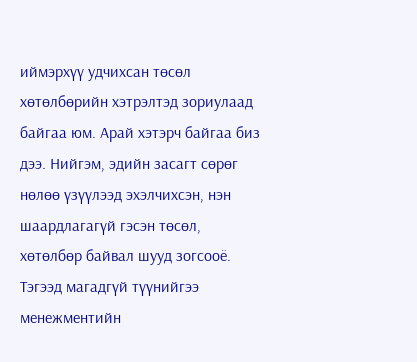иймэрхүү удчихсан төсөл хөтөлбөрийн хэтрэлтэд зориулаад байгаа юм. Арай хэтэрч байгаа биз дээ. Нийгэм, эдийн засагт сөрөг нөлөө үзүүлээд эхэлчихсэн, нэн шаардлагагүй гэсэн төсөл, хөтөлбөр байвал шууд зогсооё. Тэгээд магадгүй түүнийгээ менежментийн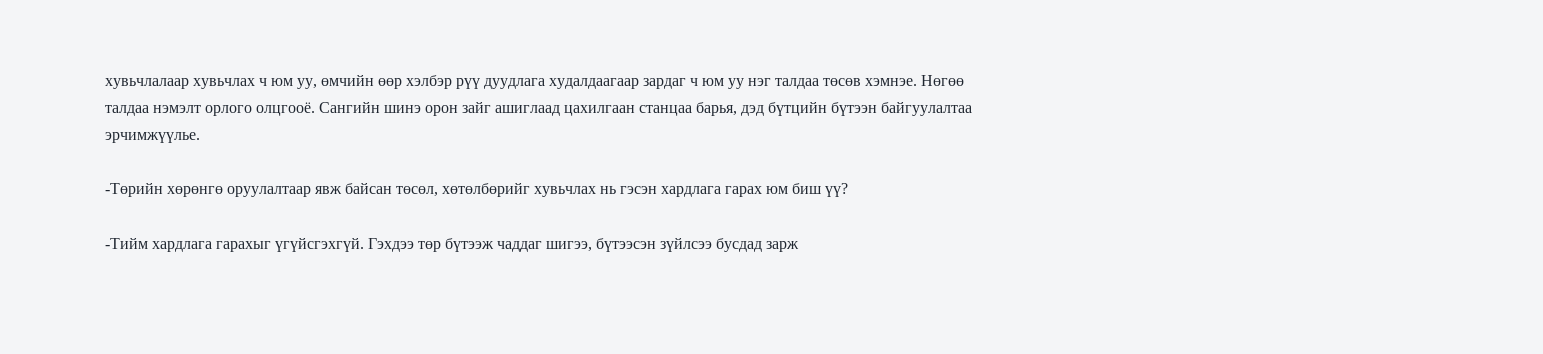хувьчлалаар хувьчлах ч юм уу, өмчийн өөр хэлбэр рүү дуудлага худалдаагаар зардаг ч юм уу нэг талдаа төсөв хэмнэе. Нөгөө талдаа нэмэлт орлого олцгооё. Сангийн шинэ орон зайг ашиглаад цахилгаан станцаа барья, дэд бүтцийн бүтээн байгуулалтаа эрчимжүүлье.

-Төрийн хөрөнгө оруулалтаар явж байсан төсөл, хөтөлбөрийг хувьчлах нь гэсэн хардлага гарах юм биш үү?

-Тийм хардлага гарахыг үгүйсгэхгүй. Гэхдээ төр бүтээж чаддаг шигээ, бүтээсэн зүйлсээ бусдад зарж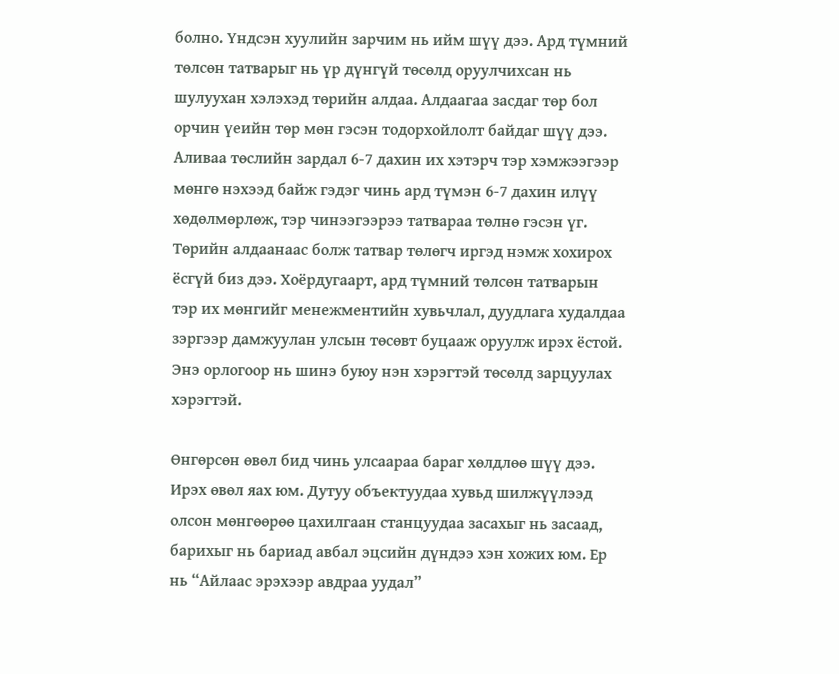болно. Үндсэн хуулийн зарчим нь ийм шүү дээ. Ард түмний төлсөн татварыг нь үр дүнгүй төсөлд оруулчихсан нь шулуухан хэлэхэд төрийн алдаа. Алдаагаа засдаг төр бол орчин үеийн төр мөн гэсэн тодорхойлолт байдаг шүү дээ. Аливаа төслийн зардал 6-7 дахин их хэтэрч тэр хэмжээгээр мөнгө нэхээд байж гэдэг чинь ард түмэн 6-7 дахин илүү хөдөлмөрлөж, тэр чинээгээрээ татвараа төлнө гэсэн үг. Төрийн алдаанаас болж татвар төлөгч иргэд нэмж хохирох ёсгүй биз дээ. Хоёрдугаарт, ард түмний төлсөн татварын тэр их мөнгийг менежментийн хувьчлал, дуудлага худалдаа зэргээр дамжуулан улсын төсөвт буцааж оруулж ирэх ёстой. Энэ орлогоор нь шинэ буюу нэн хэрэгтэй төсөлд зарцуулах хэрэгтэй.

Өнгөрсөн өвөл бид чинь улсаараа бараг хөлдлөө шүү дээ. Ирэх өвөл яах юм. Дутуу объектуудаа хувьд шилжүүлээд олсон мөнгөөрөө цахилгаан станцуудаа засахыг нь засаад, барихыг нь бариад авбал эцсийн дүндээ хэн хожих юм. Ер нь “Айлаас эрэхээр авдраа уудал”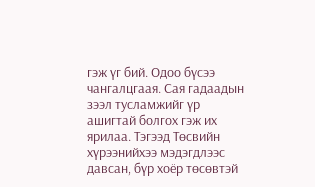гэж үг бий. Одоо бүсээ чангалцгаая. Сая гадаадын зээл тусламжийг үр ашигтай болгох гэж их ярилаа. Тэгээд Төсвийн хүрээнийхээ мэдэгдлээс давсан, бүр хоёр төсөвтэй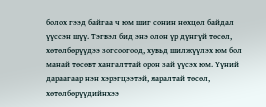болох гээд байгаа ч юм шиг сонин нөхцөл байдал үүссэн шүү. Тэгвэл бид энэ олон үр дүнгүй төсөл, хөтөлбөрүүдээ зогсоогоод, хувьд шилжүүлэх юм бол манай төсөвт хангалттай орон зай үүсэх юм. Үүний дараагаар нэн хэрэгцээтэй, яаралтай төсөл, хөтөлбөрүүдийнхээ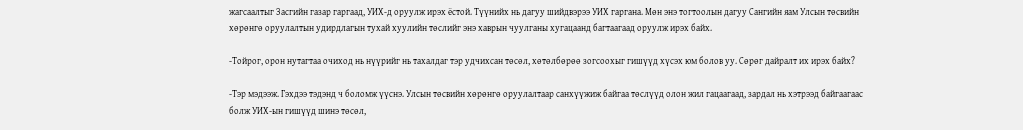жагсаалтыг Засгийн газар гаргаад, УИХ-д оруулж ирэх ёстой. Түүнийх нь дагуу шийдвэрээ УИХ гаргана. Мөн энэ тогтоолын дагуу Сангийн яам Улсын төсвийн хөрөнгө оруулалтын удирдлагын тухай хуулийн төслийг энэ хаврын чуулганы хугацаанд багтаагаад оруулж ирэх байх.

-Тойрог, орон нутагтаа очиход нь нүүрийг нь тахалдаг тэр удчихсан төсөл, хөтөлбөрөө зогсоохыг гишүүд хүсэх юм болов уу. Сөрөг дайралт их ирэх байх?

-Тэр мэдээж. Гэхдээ тэдэнд ч боломж үүснэ. Улсын төсвийн хөрөнгө оруулалтаар санхүүжиж байгаа төслүүд олон жил гацаагаад, зардал нь хэтрээд байгаагаас болж УИХ-ын гишүүд шинэ төсөл,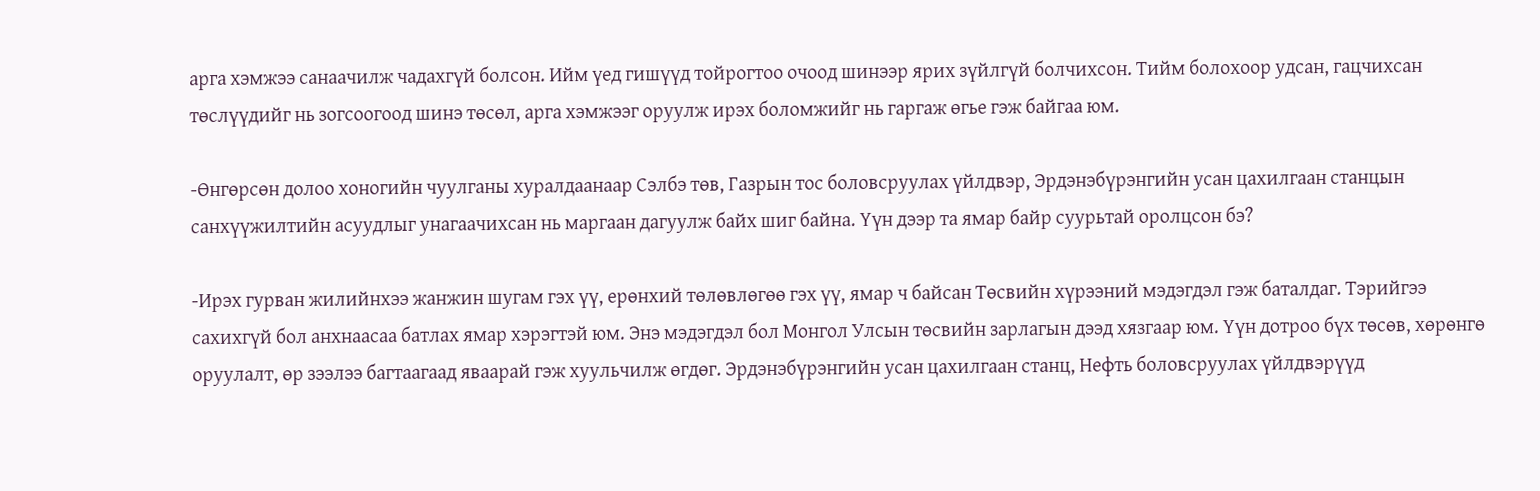арга хэмжээ санаачилж чадахгүй болсон. Ийм үед гишүүд тойрогтоо очоод шинээр ярих зүйлгүй болчихсон. Тийм болохоор удсан, гацчихсан төслүүдийг нь зогсоогоод шинэ төсөл, арга хэмжээг оруулж ирэх боломжийг нь гаргаж өгье гэж байгаа юм.

-Өнгөрсөн долоо хоногийн чуулганы хуралдаанаар Сэлбэ төв, Газрын тос боловсруулах үйлдвэр, Эрдэнэбүрэнгийн усан цахилгаан станцын санхүүжилтийн асуудлыг унагаачихсан нь маргаан дагуулж байх шиг байна. Үүн дээр та ямар байр суурьтай оролцсон бэ?

-Ирэх гурван жилийнхээ жанжин шугам гэх үү, ерөнхий төлөвлөгөө гэх үү, ямар ч байсан Төсвийн хүрээний мэдэгдэл гэж баталдаг. Тэрийгээ сахихгүй бол анхнаасаа батлах ямар хэрэгтэй юм. Энэ мэдэгдэл бол Монгол Улсын төсвийн зарлагын дээд хязгаар юм. Үүн дотроо бүх төсөв, хөрөнгө оруулалт, өр зээлээ багтаагаад яваарай гэж хуульчилж өгдөг. Эрдэнэбүрэнгийн усан цахилгаан станц, Нефть боловсруулах үйлдвэрүүд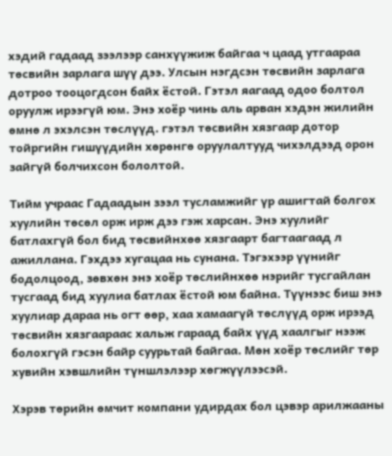хэдий гадаад зээлээр санхүүжиж байгаа ч цаад утгаараа төсвийн зарлага шүү дээ. Улсын нэгдсэн төсвийн зарлага дотроо тооцогдсон байх ёстой. Гэтэл яагаад одоо болтол оруулж ирээгүй юм. Энэ хоёр чинь аль арван хэдэн жилийн өмнө л эхэлсэн төслүүд. гэтэл төсвийн хязгаар дотор тойргийн гишүүдийн хөрөнгө оруулалтууд чихэлдээд орон зайгүй болчихсон бололтой.

Тийм учраас Гадаадын зээл тусламжийг үр ашигтай болгох хуулийн төсөл орж ирж дээ гэж харсан. Энэ хуулийг батлахгүй бол бид төсвийнхөө хязгаарт багтаагаад л ажиллана. Гэхдээ хугацаа нь сунана. Тэгэхээр үүнийг бодолцоод, зөвхөн энэ хоёр төслийнхөө нэрийг тусгайлан тусгаад бид хуулиа батлах ёстой юм байна. Түүнээс биш энэ хуулиар дараа нь огт өөр, хаа хамаагүй төслүүд орж ирээд төсвийн хязгаараас хальж гараад байх үүд хаалгыг нээж болохгүй гэсэн байр суурьтай байгаа. Мөн хоёр төслийг төр хувийн хэвшлийн түншлэлээр хөгжүүлээсэй.

Хэрэв төрийн өмчит компани удирдах бол цэвэр арилжааны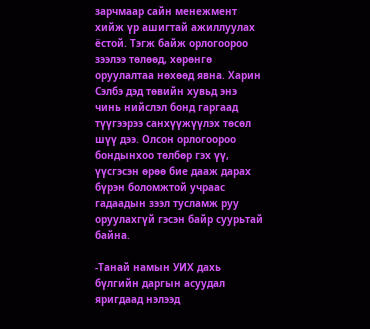зарчмаар сайн менежмент хийж үр ашигтай ажиллуулах ёстой. Тэгж байж орлогоороо зээлээ төлөөд, хөрөнгө оруулалтаа нөхөөд явна. Харин Сэлбэ дэд төвийн хувьд энэ чинь нийслэл бонд гаргаад түүгээрээ санхүүжүүлэх төсөл шүү дээ. Олсон орлогоороо бондынхоо төлбөр гэх үү, үүсгэсэн өрөө бие дааж дарах бүрэн боломжтой учраас гадаадын зээл тусламж руу оруулахгүй гэсэн байр суурьтай байна.

-Танай намын УИХ дахь бүлгийн даргын асуудал яригдаад нэлээд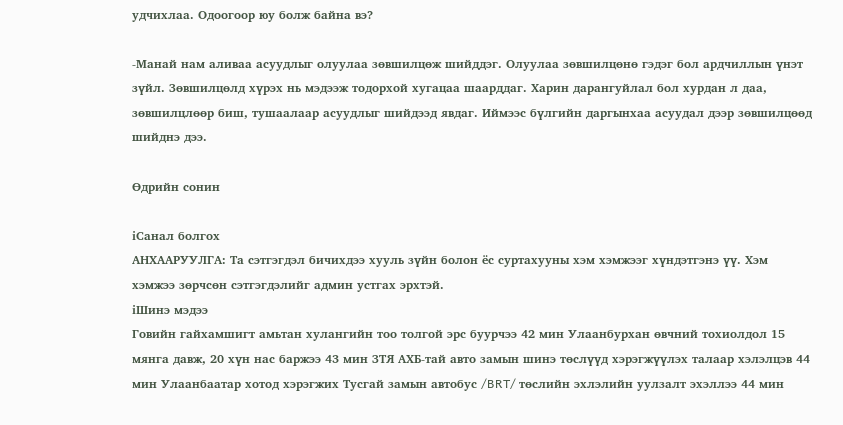удчихлаа. Одоогоор юу болж байна вэ?

-Манай нам аливаа асуудлыг олуулаа зөвшилцөж шийддэг. Олуулаа зөвшилцөнө гэдэг бол ардчиллын үнэт зүйл. Зөвшилцөлд хүрэх нь мэдээж тодорхой хугацаа шаарддаг. Харин дарангуйлал бол хурдан л даа, зөвшилцлөөр биш, тушаалаар асуудлыг шийдээд явдаг. Иймээс бүлгийн даргынхаа асуудал дээр зөвшилцөөд шийднэ дээ.

Өдрийн сонин

iСанал болгох
АНХААРУУЛГА: Та сэтгэгдэл бичихдээ хууль зүйн болон ёс суртахууны хэм хэмжээг хүндэтгэнэ үү. Хэм хэмжээ зөрчсөн сэтгэгдэлийг админ устгах эрхтэй.
iШинэ мэдээ
Говийн гайхамшигт амьтан хулангийн тоо толгой эрс буурчээ 42 мин Улаанбурхан өвчний тохиолдол 15 мянга давж, 20 хүн нас баржээ 43 мин ЗТЯ АХБ-тай авто замын шинэ төслүүд хэрэгжүүлэх талаар хэлэлцэв 44 мин Улаанбаатар хотод хэрэгжих Тусгай замын автобус /BRT/ төслийн эхлэлийн уулзалт эхэллээ 44 мин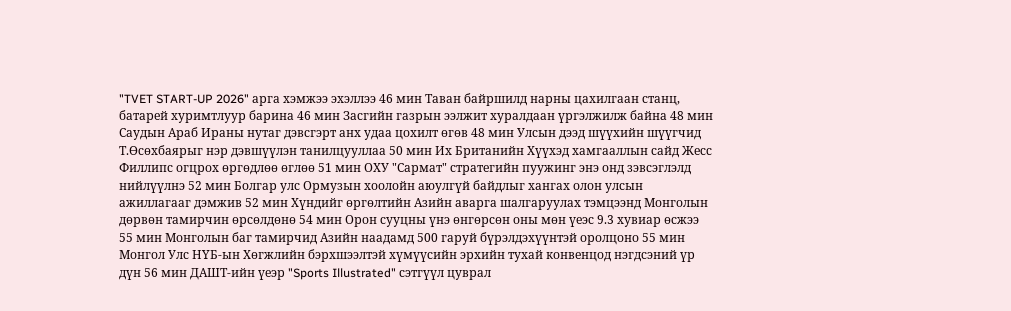"TVET START-UP 2026" арга хэмжээ эхэллээ 46 мин Таван байршилд нарны цахилгаан станц, батарей хуримтлуур барина 46 мин Засгийн газрын ээлжит хуралдаан үргэлжилж байна 48 мин Саудын Араб Ираны нутаг дэвсгэрт анх удаа цохилт өгөв 48 мин Улсын дээд шүүхийн шүүгчид Т.Өсөхбаярыг нэр дэвшүүлэн танилцууллаа 50 мин Их Британийн Хүүхэд хамгааллын сайд Жесс Филлипс огцрох өргөдлөө өглөө 51 мин ОХУ "Сармат" стратегийн пуужинг энэ онд зэвсэглэлд нийлүүлнэ 52 мин Болгар улс Ормузын хоолойн аюулгүй байдлыг хангах олон улсын ажиллагааг дэмжив 52 мин Хүндийг өргөлтийн Азийн аварга шалгаруулах тэмцээнд Монголын дөрвөн тамирчин өрсөлдөнө 54 мин Орон сууцны үнэ өнгөрсөн оны мөн үеэс 9.3 хувиар өсжээ 55 мин Монголын баг тамирчид Азийн наадамд 500 гаруй бүрэлдэхүүнтэй оролцоно 55 мин Монгол Улс НҮБ-ын Хөгжлийн бэрхшээлтэй хүмүүсийн эрхийн тухай конвенцод нэгдсэний үр дүн 56 мин ДАШТ-ийн үеэр "Sports Illustrated" сэтгүүл цуврал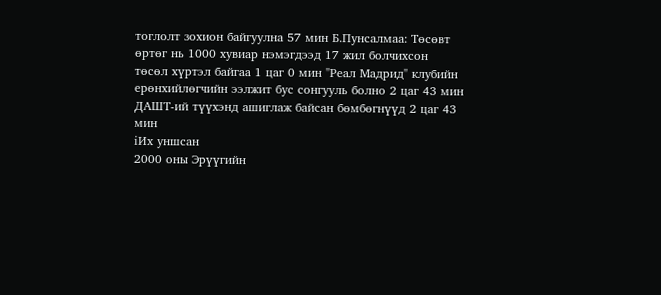тоглолт зохион байгуулна 57 мин Б.Пунсалмаа: Төсөвт өртөг нь 1000 хувиар нэмэгдээд 17 жил болчихсон төсөл хүртэл байгаа 1 цаг 0 мин "Реал Мадрид" клубийн ерөнхийлөгчийн ээлжит бус сонгууль болно 2 цаг 43 мин ДАШТ-ий түүхэнд ашиглаж байсан бөмбөгнүүд 2 цаг 43 мин
iИх уншсан
2000 оны Эрүүгийн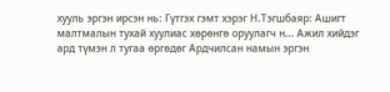хууль эргэн ирсэн нь: Гүтгэх гэмт хэрэг Н.Тэгшбаяр: Ашигт малтмалын тухай хуулиас хөрөнгө оруулагч н... Ажил хийдэг ард түмэн л тугаа өргөдөг Ардчилсан намын эргэн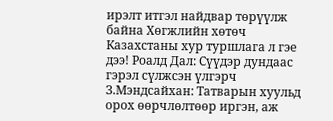ирэлт итгэл найдвар төрүүлж байна Хөгжлийн хөтөч Казахстаны хур туршлага л гэе дээ! Роалд Дал: Сүүдэр дундаас гэрэл сүлжсэн үлгэрч З.Мэндсайхан: Татварын хуульд орох өөрчлөлтөөр иргэн, аж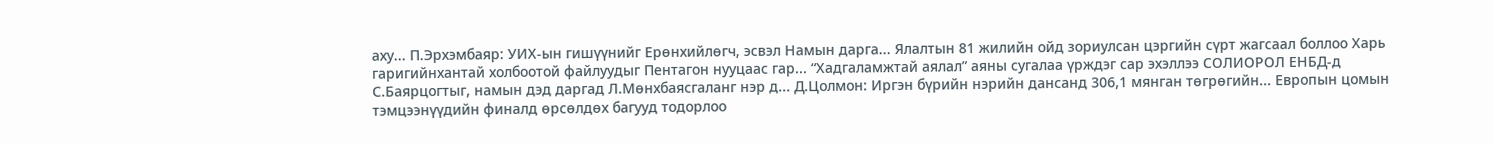аху... П.Эрхэмбаяр: УИХ-ын гишүүнийг Ерөнхийлөгч, эсвэл Намын дарга... Ялалтын 81 жилийн ойд зориулсан цэргийн сүрт жагсаал боллоо Харь гаригийнхантай холбоотой файлуудыг Пентагон нууцаас гар... “Хадгаламжтай аялал” аяны сугалаа үрждэг сар эхэллээ СОЛИОРОЛ ЕНБД-д С.Баярцогтыг, намын дэд даргад Л.Мөнхбаясгаланг нэр д... Д.Цолмон: Иргэн бүрийн нэрийн дансанд 306,1 мянган төгрөгийн... Европын цомын тэмцээнүүдийн финалд өрсөлдөх багууд тодорлоо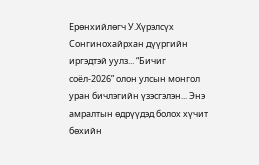Ерөнхийлөгч У.Хүрэлсүх Сонгинохайрхан дүүргийн иргэдтэй уулз... “Бичиг соёл-2026” олон улсын монгол уран бичлэгийн үзэсгэлэн... Энэ амралтын өдрүүдэд болох хүчит бөхийн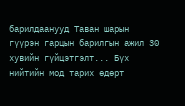барилдаанууд Таван шарын гүүрэн гарцын барилгын ажил 30 хувийн гүйцэтгэлт... Бүх нийтийн мод тарих өдөрт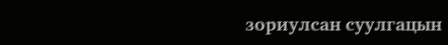зориулсан суулгацын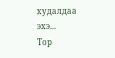худалдаа эхэ...
Top